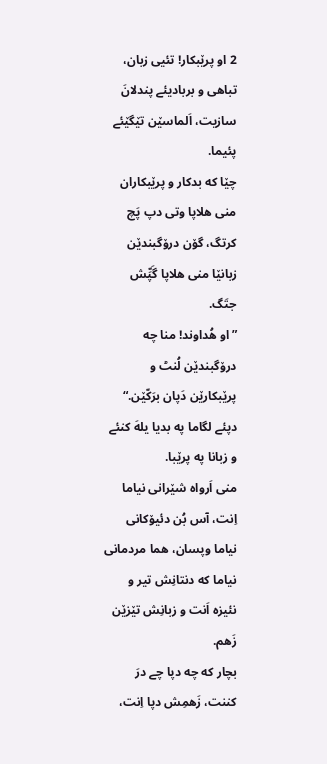2 او پرێبکار! تئیی زبان، تباهی و بربادیئے پندلانَ سازیت، اَلماسێن تێگێئے پئیما.
چێا که بدکار و پرێبکاران منی هلاپا وتی دپ پَچ کرتگ، گۆن درۆگبندێن زبانێا منی هلاپا گَپِّش جتَگ.
”او هُداوند! منا چه درۆگبندێن لُنٹ و پرێبکارێن دَپان برَکّێن.“
دپئے لگاما په بدیا یلهَ کنئے و زبانا په پرێبا.
منی اَرواه شێرانی نیاما اِنت، آس بُن دئیۆکانی نیاما وپسان، هما مردمانی نیاما که دنتانِش تیر و نئیزه اَنت و زبانِش تێزێن زَهم.
بچار که چه دپا چے درَ کننت، زَهمِش دپا اِنت،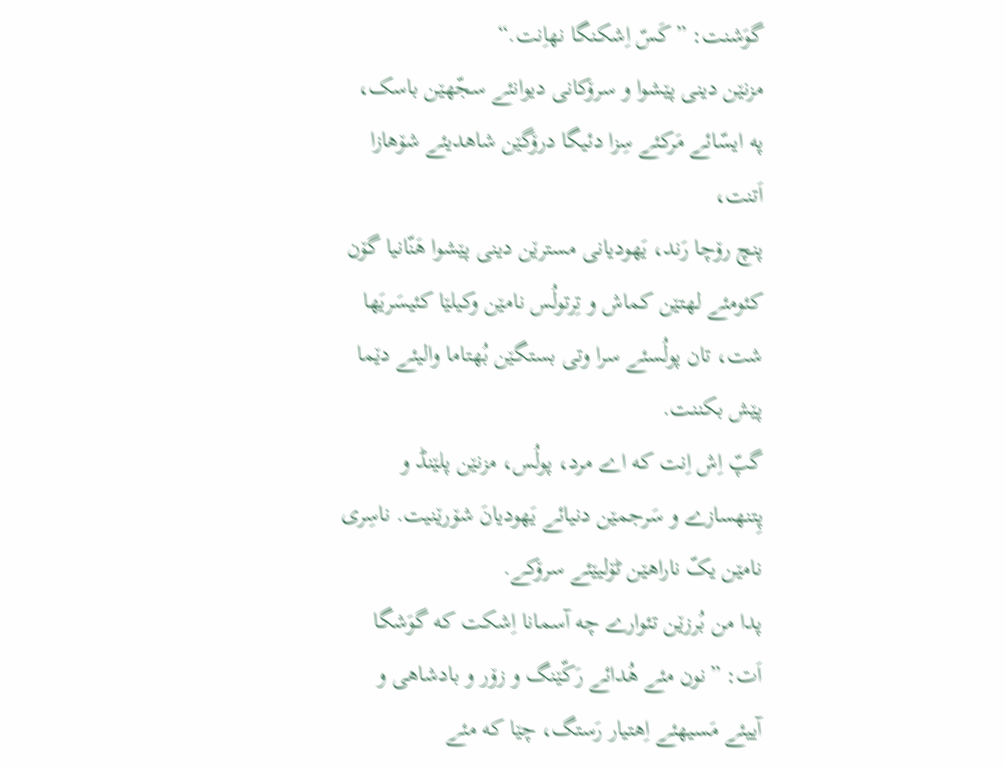گوَشنت: ”کَسّ اِشکنگا نهاِنت.“
مزنێن دینی پێشوا و سرۆکانی دیوانئے سجّهێن باسک، په ایسّائے مَرکئے سِزا دئیگا درۆگێن شاهدیئے شۆهازا اَتنت،
پنچ رۆچا رَند، یَهودیانی مسترێن دینی پێشوا هَنّانیا گۆن کئومئے لهتێن کماش و تِرتولُس نامێن وکیلێا کئیسَریَها شت، تان پولُسئے سرا وتی بستگێن بُهتاما والیئے دێما پێش بکننت.
گپّ اِش اِنت که اے مرد، پولُس، مزنێن پلێنڈ و پِتنهسازے و سَرجمێن دنیائے یَهودیانَ شۆرێنیت. ناسِری نامێن یکّ ناراهێن ٹۆلیێئے سرۆکے.
پدا من بُرزێن تئوارے چه آسمانا اِشکت که گوَشگا اَت: ”نون مئے هُدائے رَکّێنگ و زۆر و بادشاهی و آییئے مَسیهئے اِهتیار رَستگ، چێا که مئے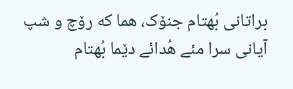براتانی بُهتام جنۆک، هما که رۆچ و شپ آیانی سرا مئے هُدائے دێما بُهتام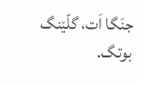جنَگا اَت، گلّێنگ بوتگ.